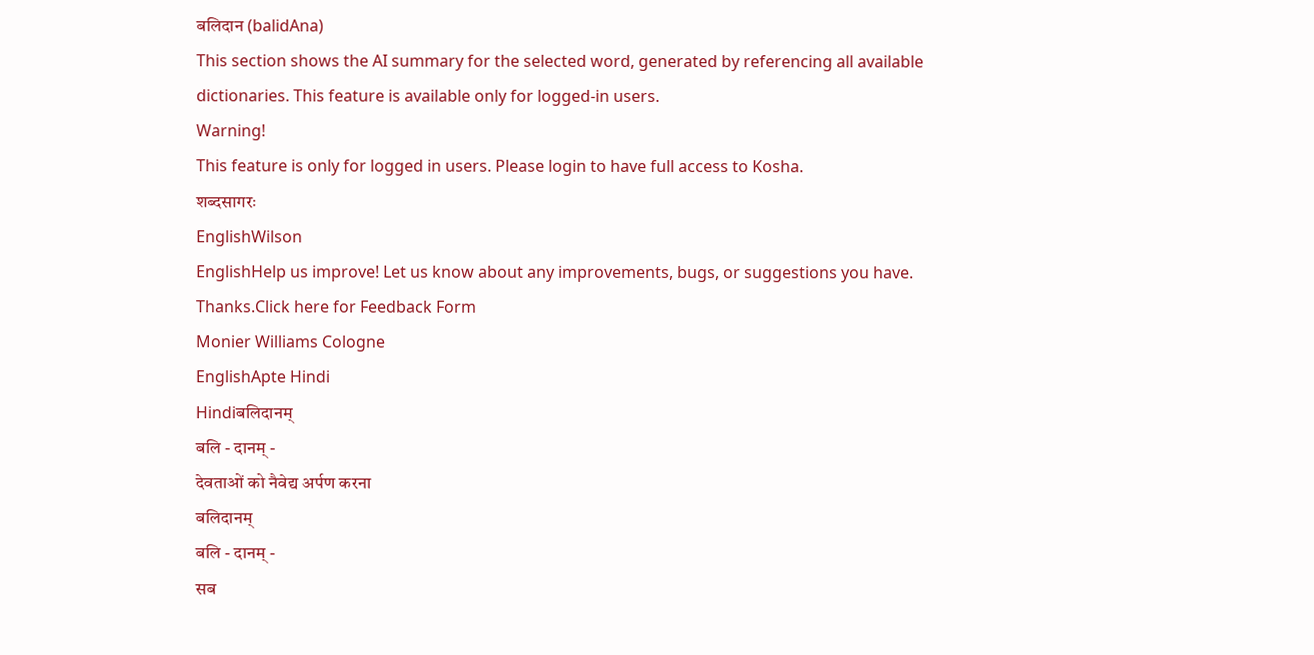बलिदान (balidAna)
This section shows the AI summary for the selected word, generated by referencing all available dictionaries. This feature is available only for logged-in users.
Warning!
This feature is only for logged in users. Please login to have full access to Kosha.
शब्दसागरः
EnglishWilson
EnglishHelp us improve! Let us know about any improvements, bugs, or suggestions you have. Thanks.Click here for Feedback Form
Monier Williams Cologne
EnglishApte Hindi
Hindiबलिदानम्
बलि - दानम् -
देवताओं को नैवेद्य अर्पण करना
बलिदानम्
बलि - दानम् -
सब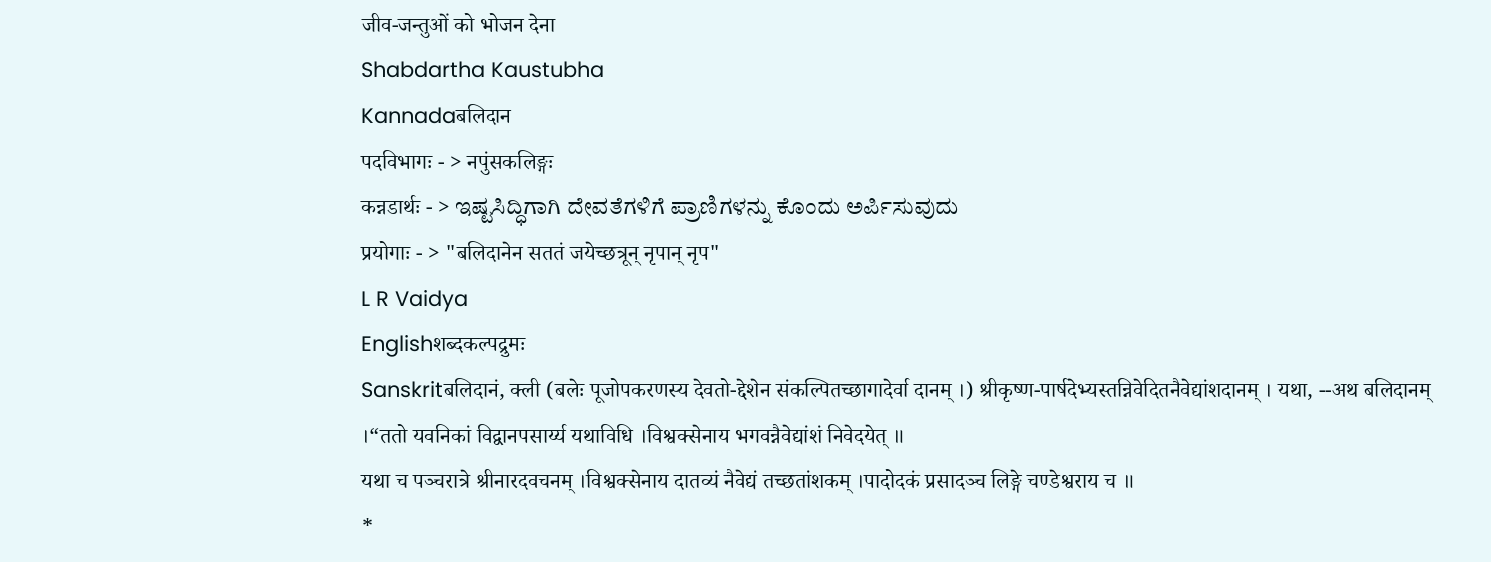जीव-जन्तुओं को भोजन देना
Shabdartha Kaustubha
Kannadaबलिदान
पदविभागः - > नपुंसकलिङ्गः
कन्नडार्थः - > ಇಷ್ಟಸಿದ್ಧಿಗಾಗಿ ದೇವತೆಗಳಿಗೆ ಪ್ರಾಣಿಗಳನ್ನು ಕೊಂದು ಅರ್ಪಿಸುವುದು
प्रयोगाः - > "बलिदानेन सततं जयेच्छत्रून् नृपान् नृप"
L R Vaidya
Englishशब्दकल्पद्रुमः
Sanskritबलिदानं, क्ली (बलेः पूजोपकरणस्य देवतो-द्देशेन संकल्पितच्छागादेर्वा दानम् ।) श्रीकृष्ण-पार्षदेभ्यस्तन्निवेदितनैवेद्यांशदानम् । यथा, --अथ बलिदानम् ।“ततो यवनिकां विद्वानपसार्य्य यथाविधि ।विश्वक्सेनाय भगवन्नैवेद्यांशं निवेदयेत् ॥
यथा च पञ्चरात्रे श्रीनारदवचनम् ।विश्वक्सेनाय दातव्यं नैवेद्यं तच्छतांशकम् ।पादोदकं प्रसादञ्च लिङ्गे चण्डेश्वराय च ॥
*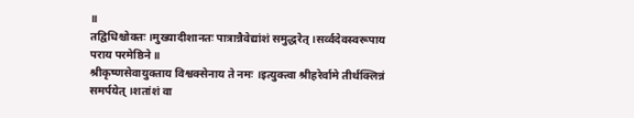॥
तद्विधिश्चोक्तः ।मुख्यादीशानतः पात्रान्नैवेद्यांशं समुद्धरेत् ।सर्व्वदेवस्वरूपाय पराय परमेष्ठिने ॥
श्रीकृष्णसेवायुक्ताय विश्वक्सेनाय ते नमः ।इत्युक्त्वा श्रीहरेर्वामे तीर्थक्लिन्नं समर्पयेत् ।शतांशं वा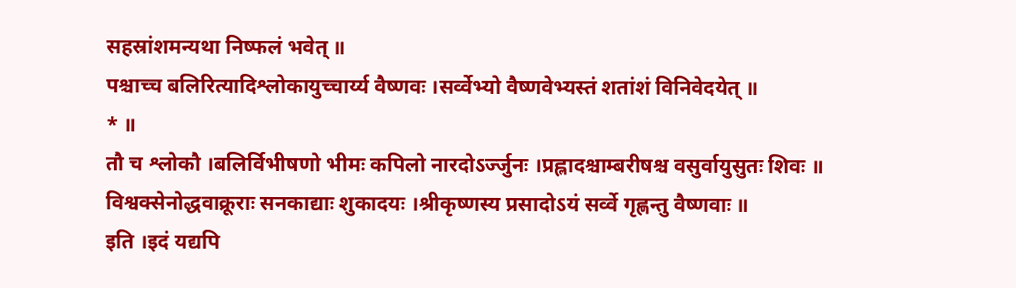सहस्रांशमन्यथा निष्फलं भवेत् ॥
पश्चाच्च बलिरित्यादिश्लोकायुच्चार्य्य वैष्णवः ।सर्व्वेभ्यो वैष्णवेभ्यस्तं शतांशं विनिवेदयेत् ॥
* ॥
तौ च श्लोकौ ।बलिर्विभीषणो भीमः कपिलो नारदोऽर्ज्जुनः ।प्रह्लादश्चाम्बरीषश्च वसुर्वायुसुतः शिवः ॥
विश्वक्सेनोद्धवाक्रूराः सनकाद्याः शुकादयः ।श्रीकृष्णस्य प्रसादोऽयं सर्व्वे गृह्णन्तु वैष्णवाः ॥
इति ।इदं यद्यपि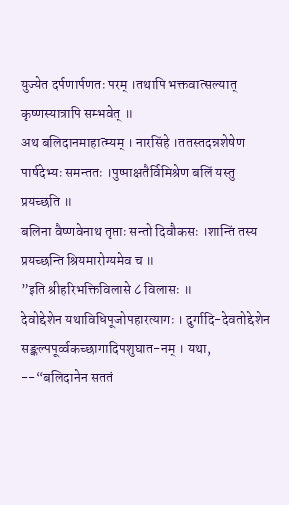युज्येत दर्पणार्पणतः परम् ।तथापि भक्तवात्सल्यात् कृष्णस्यात्रापि सम्भवेत् ॥
अथ बलिदानमाहात्म्यम् । नारसिंहे ।ततस्तदन्नशेषेण पार्षदेभ्यः समन्ततः ।पुष्पाक्षतैर्विमिश्रेण बलिं यस्तु प्रयच्छति ॥
बलिना वैष्णवेनाथ तृप्ताः सन्तो दिवौकसः ।शान्तिं तस्य प्रयच्छन्ति श्रियमारोग्यमेव च ॥
”इति श्रीहरिभक्तिविलासे ८ विलासः ॥
देवोद्देशेन यथाविधिपूजोपहारत्यागः । दुर्गादि-देवतोद्देशेन सङ्कल्पपूर्व्वकच्छागादिपशुघात-नम् । यथा, --“बलिदानेन सततं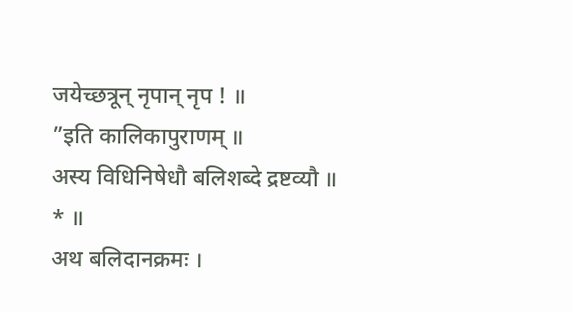जयेच्छत्रून् नृपान् नृप ! ॥
”इति कालिकापुराणम् ॥
अस्य विधिनिषेधौ बलिशब्दे द्रष्टव्यौ ॥
* ॥
अथ बलिदानक्रमः ।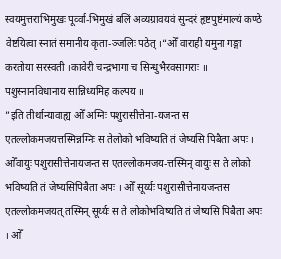स्वयमुत्तराभिमुखः पूर्व्वा-भिमुखं बलिं अव्यग्रावयवं सुन्दरं हृष्टपुष्टंमाल्यं कण्ठे वेष्टयित्वा स्नातं समानीय कृता-ञ्जलिः पठेत् ।“ओँ वाराही यमुना गङ्गा करतोया सरस्वती ।कावेरी चन्द्रभागा च सिन्धुभैरवसागराः ॥
पशुस्नानविधानाय सान्निध्यमिह कल्पय ॥
”इति तीर्थान्यावाह्य ओँ अग्निः पशुरासीत्तेना-यजन्त स एतल्लोकमजयत्तस्मिन्नग्निः स तेलोको भविष्यति तं जेष्यसि पिबैता अपः । ओँवायुः पशुरासीत्तेनायजन्त स एतल्लोकमजय-त्तस्मिन् वायुः स ते लोको भविष्यति तं जेष्यसिपिबैता अपः । ओँ सूर्य्यः पशुरासीत्तेनायजन्तस एतल्लोकमजयत् तस्मिन् सूर्य्यः स ते लोकोभविष्यति तं जेष्यसि पिबैता अपः । ओँ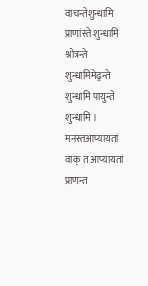वाचन्तेशुन्धामि प्राणांस्ते शुन्धामि श्रोत्रन्ते शुन्धामिमेढ्रन्ते शुन्धामि पायुन्ते शुन्धामि । मनस्तआप्यायतां वाक् त आप्यायतां प्राणन्त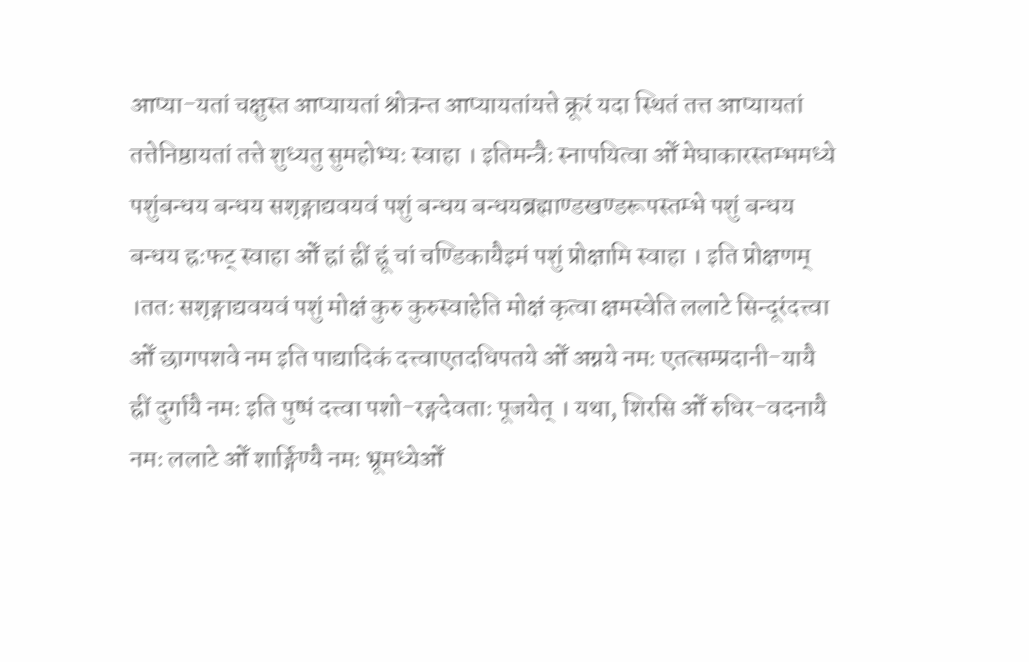आप्या-यतां चक्षुस्त आप्यायतां श्रोत्रन्त आप्यायतांयत्ते क्रूरं यदा स्थितं तत्त आप्यायतां तत्तेनिष्ठायतां तत्ते शुध्यतु सुमहोभ्यः स्वाहा । इतिमन्त्रैः स्नापयित्वा ओँ मेघाकारस्तम्भमध्ये पशुंबन्धय बन्धय सशृङ्गाद्यवयवं पशुं बन्धय बन्धयब्रह्माण्डखण्डरूपस्तम्भे पशुं बन्धय बन्धय ह्रःफट् स्वाहा ओँ ह्रां ह्रीं ह्रूं चां चण्डिकायैइमं पशुं प्रोक्षामि स्वाहा । इति प्रोक्षणम् ।ततः सशृङ्गाद्यवयवं पशुं मोक्षं कुरु कुरुस्वाहेति मोक्षं कृत्वा क्षमस्वेति ललाटे सिन्दूरंदत्त्वा ओँ छागपशवे नम इति पाद्यादिकं दत्त्वाएतदधिपतये ओँ अग्नये नमः एतत्सम्प्रदानी-यायै ह्रीं दुर्गायै नमः इति पुष्पं दत्त्वा पशो-रङ्गदेवताः पूजयेत् । यथा, शिरसि ओँ रुधिर-वदनायै नमः ललाटे ओँ शार्ङ्गिण्यै नमः भ्रूमध्येओँ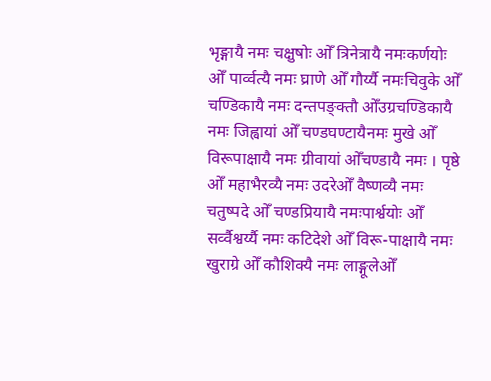भृङ्गायै नमः चक्षुषोः ओँ त्रिनेत्रायै नमःकर्णयोः ओँ पार्व्वत्यै नमः घ्राणे ओँ गौर्य्यै नमःचिवुके ओँ चण्डिकायै नमः दन्तपङ्क्तौ ओँउग्रचण्डिकायै नमः जिह्वायां ओँ चण्डघण्टायैनमः मुखे ओँ विरूपाक्षायै नमः ग्रीवायां ओँचण्डायै नमः । पृष्ठे ओँ महाभैरव्यै नमः उदरेओँ वैष्णव्यै नमः चतुष्पदे ओँ चण्डप्रियायै नमःपार्श्वयोः ओँ सर्व्वैश्वर्य्यै नमः कटिदेशे ओँ विरू-पाक्षायै नमः खुराग्रे ओँ कौशिक्यै नमः लाङ्गूलेओँ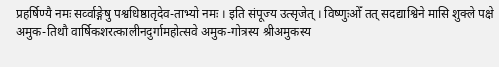प्रहर्षिण्यै नमः सर्व्वाङ्गेषु पश्वधिष्ठातृदेव-ताभ्यो नमः । इति संपूज्य उत्सृजेत् । विष्णुःओँ तत् सदद्याश्विने मासि शुक्ले पक्षे अमुक-तिथौ वार्षिकशरत्कालीनदुर्गामहोत्सवे अमुक-गोत्रस्य श्रीअमुकस्य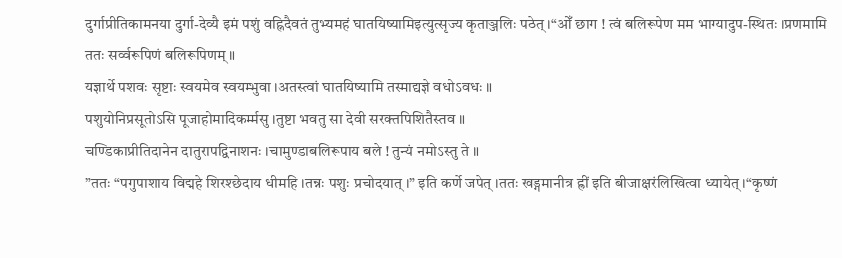दुर्गाप्रीतिकामनया दुर्गा-देव्यै इमं पशुं वह्निदैवतं तुभ्यमहं घातयिष्यामिइत्युत्सृज्य कृताञ्जलिः पठेत् ।“ओँ छाग ! त्वं बलिरूपेण मम भाग्यादुप-स्थितः ।प्रणमामि ततः सर्व्वरूपिणं बलिरूपिणम् ॥
यज्ञार्थे पशवः सृष्टाः स्वयमेव स्वयम्भुवा ।अतस्त्वां घातयिष्यामि तस्माद्यज्ञे वधोऽवधः ॥
पशुयोनिप्रसूतोऽसि पूजाहोमादिकर्म्मसु ।तुष्टा भवतु सा देवी सरक्तपिशितैस्तव ॥
चण्डिकाप्रीतिदानेन दातुरापद्विनाशनः ।चामुण्डाबलिरूपाय बले ! तुन्यं नमोऽस्तु ते ॥
”ततः “पगुपाशाय विद्महे शिरश्छेदाय धीमहि ।तन्नः पशुः प्रचोदयात् ।” इति कर्णे जपेत् ।ततः खड्गमानीत्र ह्रीं इति बीजाक्षरंलिखित्वा ध्यायेत् ।“कृष्णं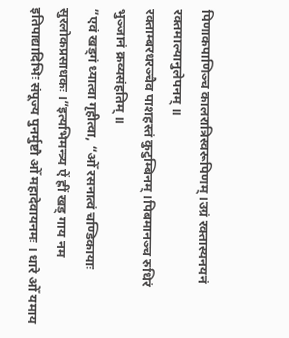पिणाकपाणिञ्च कालरात्रिस्वरूपिणम् ।उग्रं रक्तास्यनयनं रक्तमाल्यानुलेपनम् ॥
रक्ताम्बरधरञ्चैव पाशहस्तं कुटुम्बिनम् ।पिबमानञ्च रुधिरं भुञ्जानं क्रव्यसंहतिम् ॥
”एवं खड्गं ध्यात्वा गृहीत्वा, “ओँ रसनात्वं चण्डिकायाः सुरलोकप्रसाधकः ।”इत्यभिमन्त्र्य ऐं ह्रीं खड् गाय नम इतिपाद्यादिभिः संपूज्य पुनर्मुष्टौ ओँ महादेवायनमः । धारे ओँ यमाय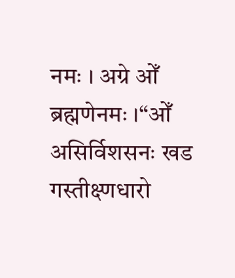नमः । अग्रे ओँ ब्रह्मणेनमः ।“ओँ असिर्विशसनः खड गस्तीक्ष्णधारो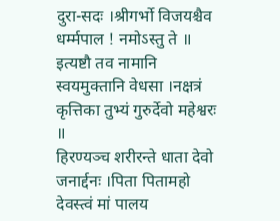दुरा-सदः ।श्रीगर्भो विजयश्चैव धर्म्मपाल ! नमोऽस्तु ते ॥
इत्यष्टौ तव नामानि स्वयमुक्तानि वेधसा ।नक्षत्रं कृत्तिका तुभ्यं गुरुर्देवो महेश्वरः ॥
हिरण्यञ्च शरीरन्ते धाता देवो जनार्द्दनः ।पिता पितामहो देवस्त्वं मां पालय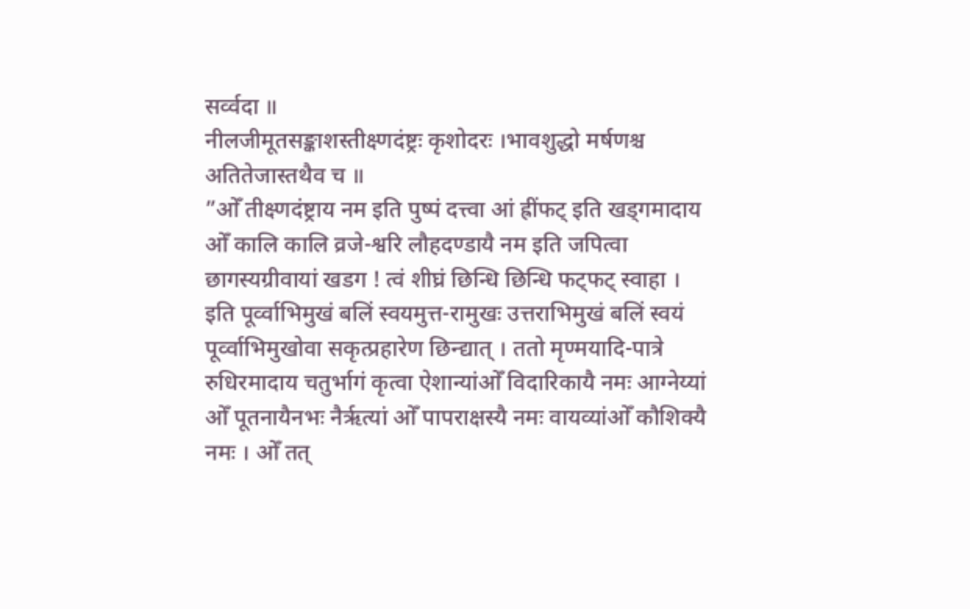सर्व्वदा ॥
नीलजीमूतसङ्काशस्तीक्ष्णदंष्ट्रः कृशोदरः ।भावशुद्धो मर्षणश्च अतितेजास्तथैव च ॥
”ओँ तीक्ष्णदंष्ट्राय नम इति पुष्पं दत्त्वा आं ह्रींफट् इति खड्गमादाय ओँ कालि कालि व्रजे-श्वरि लौहदण्डायै नम इति जपित्वा छागस्यग्रीवायां खडग ! त्वं शीघ्रं छिन्धि छिन्धि फट्फट् स्वाहा । इति पूर्व्वाभिमुखं बलिं स्वयमुत्त-रामुखः उत्तराभिमुखं बलिं स्वयं पूर्व्वाभिमुखोवा सकृत्प्रहारेण छिन्द्यात् । ततो मृण्मयादि-पात्रे रुधिरमादाय चतुर्भागं कृत्वा ऐशान्यांओँ विदारिकायै नमः आग्नेय्यां ओँ पूतनायैनभः नैरृत्यां ओँ पापराक्षस्यै नमः वायव्यांओँ कौशिक्यै नमः । ओँ तत्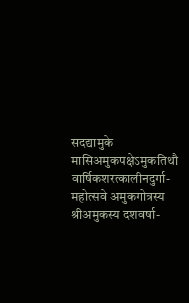सदद्यामुके मासिअमुकपक्षेऽमुकतिथौ वार्षिकशरत्कालीनदुर्गा-महोत्सवे अमुकगोत्रस्य श्रीअमुकस्य दशवर्षा-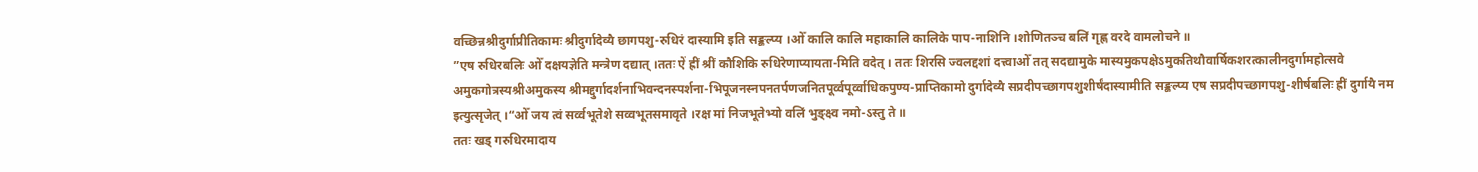वच्छिन्नश्रीदुर्गाप्रीतिकामः श्रीदुर्गादेव्यै छागपशु-रुधिरं दास्यामि इति सङ्कल्प्य ।ओँ कालि कालि महाकालि कालिके पाप-नाशिनि ।शोणितञ्च बलिं गृह्ण वरदे वामलोचने ॥
”एष रुधिरबलिः ओँ दक्षयज्ञेति मन्त्रेण दद्यात् ।ततः ऐं ह्रीं श्रीं कौशिकि रुधिरेणाप्यायता-मिति वदेत् । ततः शिरसि ज्वलद्दशां दत्त्वाओँ तत् सदद्यामुके मास्यमुकपक्षेऽमुकतिथौवार्षिकशरत्कालीनदुर्गामहोत्सवे अमुकगोत्रस्यश्रीअमुकस्य श्रीमद्दुर्गादर्शनाभिवन्दनस्पर्शना-भिपूजनस्नपनतर्पणजनितपूर्व्वपूर्व्वाधिकपुण्य-प्राप्तिकामो दुर्गादेव्यै सप्रदीपच्छागपशुशीर्षंदास्यामीति सङ्कल्प्य एष सप्रदीपच्छागपशु-शीर्षबलिः ह्रीं दुर्गायै नम इत्युत्सृजेत् ।“ओँ जय त्वं सर्व्वभूतेशे सव्वभूतसमावृते ।रक्ष मां निजभूतेभ्यो वलिं भुङ्क्ष्व नमो-ऽस्तु ते ॥
ततः खड् गरुधिरमादाय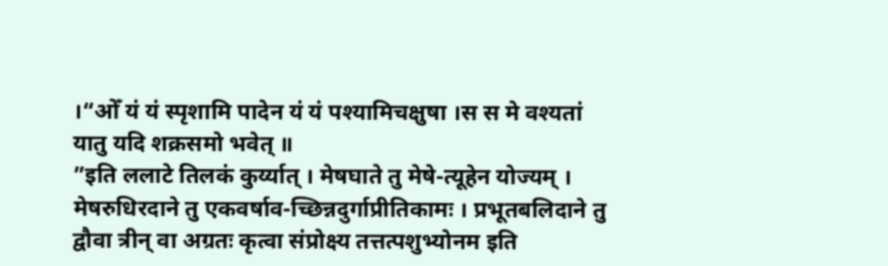।“ओँ यं यं स्पृशामि पादेन यं यं पश्यामिचक्षुषा ।स स मे वश्यतां यातु यदि शक्रसमो भवेत् ॥
”इति ललाटे तिलकं कुर्य्यात् । मेषघाते तु मेषे-त्यूहेन योज्यम् । मेषरुधिरदाने तु एकवर्षाव-च्छिन्नदुर्गाप्रीतिकामः । प्रभूतबलिदाने तु द्वौवा त्रीन् वा अग्रतः कृत्वा संप्रोक्ष्य तत्तत्पशुभ्योनम इति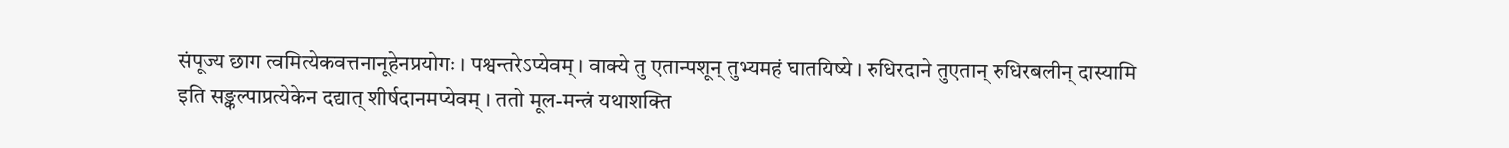संपूज्य छाग त्वमित्येकवत्तनानूहेनप्रयोगः । पश्वन्तरेऽप्येवम् । वाक्ये तु एतान्पशून् तुभ्यमहं घातयिष्ये । रुधिरदाने तुएतान् रुधिरबलीन् दास्यामि इति सङ्कल्पाप्रत्येकेन दद्यात् शीर्षदानमप्येवम् । ततो मूल-मन्त्रं यथाशक्ति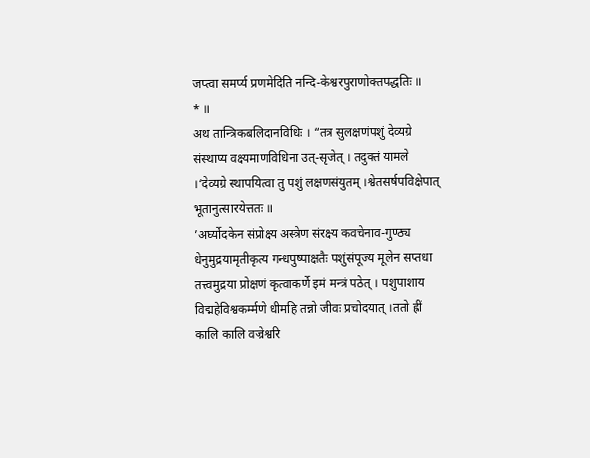जप्त्वा समर्प्य प्रणमेदिति नन्दि-केश्वरपुराणोक्तपद्धतिः ॥
* ॥
अथ तान्त्रिकबलिदानविधिः । “तत्र सुलक्षणंपशुं देव्यग्रे संस्थाप्य वक्ष्यमाणविधिना उत्-सृजेत् । तदुक्तं यामले ।‘देव्यग्रे स्थापयित्वा तु पशुं लक्षणसंयुतम् ।श्वेतसर्षपविक्षेपात् भूतानुत्सारयेत्ततः ॥
’अर्घ्योदकेन संप्रोक्ष्य अस्त्रेण संरक्ष्य कवचेनाव-गुण्ठ्य धेनुमुद्रयामृतीकृत्य गन्धपुष्पाक्षतैः पशुंसंपूज्य मूलेन सप्तधा तत्त्वमुद्रया प्रोक्षणं कृत्वाकर्णे इमं मन्त्रं पठेत् । पशुपाशाय विद्महेविश्वकर्म्मणे धीमहि तन्नो जीवः प्रचोदयात् ।ततो ह्रीं कालि कालि वज्रेश्वरि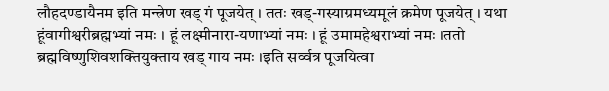लौहदण्डायैनम इति मन्त्रेण खड् गं पूजयेत् । ततः खड्-गस्याग्रमध्यमूलं क्रमेण पूजयेत् । यथा हूंवागीश्वरीब्रह्मभ्यां नमः । हूं लक्ष्मीनारा-यणाभ्यां नमः । हूं उमामहेश्वराभ्यां नमः ।ततो ब्रह्मविष्णुशिवशक्तियुक्ताय खड् गाय नमः ।इति सर्व्वत्र पूजयित्वा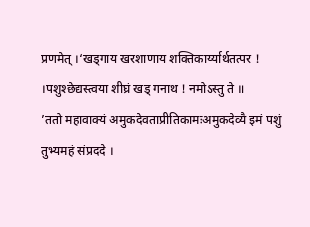प्रणमेत् ।‘खड्गाय खरशाणाय शक्तिकार्य्यार्थतत्पर ! ।पशुश्छेद्यस्त्वया शीघ्रं खड् गनाथ ! नमोऽस्तु ते ॥
’ततो महावाक्यं अमुकदेवताप्रीतिकामःअमुकदेव्यै इमं पशुं तुभ्यमहं संप्रददे ।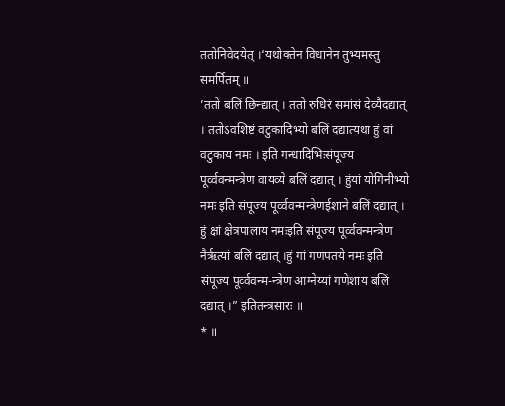ततोनिवेदयेत् ।‘यथोक्तेन विधानेन तुभ्यमस्तु समर्पितम् ॥
’ततो बलिं छिन्द्यात् । ततो रुधिरं समांसं देव्यैदद्यात् । ततोऽवशिष्टं वटुकादिभ्यो बलिं दद्यात्यथा हुं वां वटुकाय नमः । इति गन्धादिभिःसंपूज्य पूर्व्ववन्मन्त्रेण वायव्ये बलिं दद्यात् । हुंयां योगिनीभ्यो नमः इति संपूज्य पूर्व्ववन्मन्त्रेणईशाने बलिं दद्यात् । हुं क्षां क्षेत्रपालाय नमःइति संपूज्य पूर्व्ववन्मन्त्रेण नैरृत्यां बलिं दद्यात् ।हुं गां गणपतये नमः इति संपूज्य पूर्व्ववन्म-न्त्रेण आग्नेय्यां गणेशाय बलिं दद्यात् ।” इतितन्त्रसारः ॥
* ॥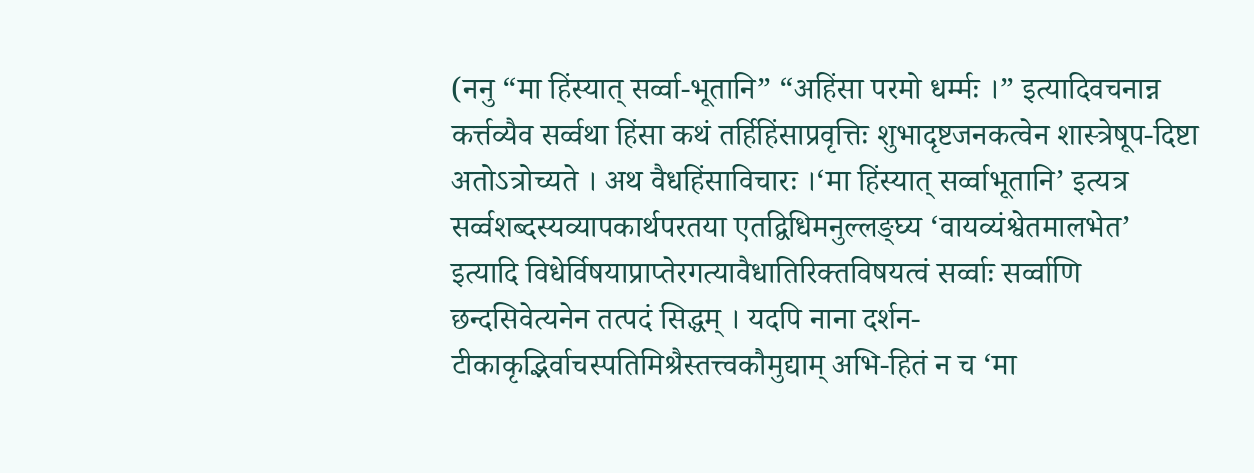(ननु “मा हिंस्यात् सर्व्वा-भूतानि” “अहिंसा परमो धर्म्मः ।” इत्यादिवचनान्न कर्त्तव्यैव सर्व्वथा हिंसा कथं तर्हिहिंसाप्रवृत्तिः शुभादृष्टजनकत्वेन शास्त्रेषूप-दिष्टा अतोऽत्रोच्यते । अथ वैधहिंसाविचारः ।‘मा हिंस्यात् सर्व्वाभूतानि’ इत्यत्र सर्व्वशब्दस्यव्यापकार्थपरतया एतद्विधिमनुल्लङ्घ्य ‘वायव्यंश्वेतमालभेत’ इत्यादि विधेर्विषयाप्राप्तेरगत्यावैधातिरिक्तविषयत्वं सर्व्वाः सर्व्वाणि छन्दसिवेत्यनेन तत्पदं सिद्धम् । यदपि नाना दर्शन-टीकाकृद्भिर्वाचस्पतिमिश्रैस्तत्त्वकौमुद्याम् अभि-हितं न च ‘मा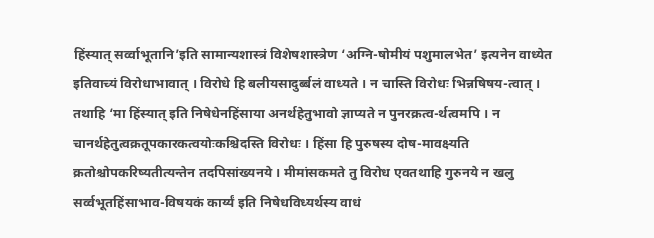हिंस्यात् सर्व्वाभूतानि’इति सामान्यशास्त्रं विशेषशास्त्रेण ‘अग्नि-षोमीयं पशुमालभेत’ इत्यनेन वाध्येत इतिवाच्यं विरोधाभावात् । विरोधे हि बलीयसादुर्ब्बलं वाध्यते । न चास्ति विरोधः भिन्नषिषय-त्वात् । तथाहि ‘मा हिंस्यात् इति निषेधेनहिंसाया अनर्थहेतुभावो ज्ञाप्यते न पुनरक्रत्व-र्थत्वमपि । न चानर्थहेतुत्वक्रतूपकारकत्वयोःकश्चिदस्ति विरोधः । हिंसा हि पुरुषस्य दोष-मावक्ष्यति क्रतोश्चोपकरिष्यतीत्यन्तेन तदपिसांख्यनये । मीमांसकमते तु विरोध एवतथाहि गुरुनये न खलु सर्व्वभूतहिंसाभाव-विषयकं कार्य्यं इति निषेधविध्यर्थस्य वाधं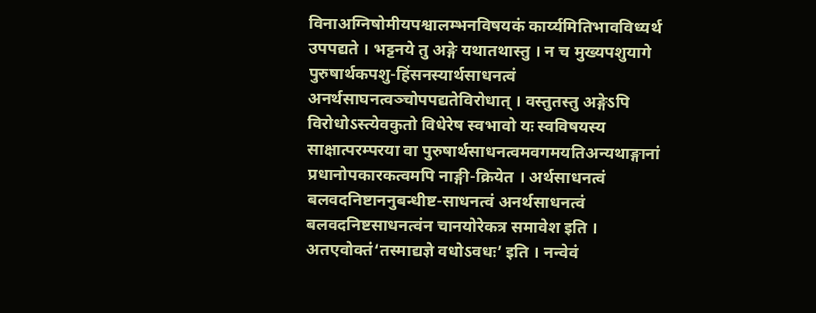विनाअग्निषोमीयपश्वालम्भनविषयकं कार्य्यमितिभावविध्यर्थ उपपद्यते । भट्टनये तु अङ्गे यथातथास्तु । न च मुख्यपशुयागे पुरुषार्थकपशु-हिंसनस्यार्थसाधनत्वं अनर्थसाघनत्वञ्चोपपद्यतेविरोधात् । वस्तुतस्तु अङ्गेऽपि विरोधोऽस्त्येवकुतो विधेरेष स्वभावो यः स्वविषयस्य साक्षात्परम्परया वा पुरुषार्थसाधनत्वमवगमयतिअन्यथाङ्गानां प्रधानोपकारकत्वमपि नाङ्गी-क्रियेत । अर्थसाधनत्वं बलवदनिष्टाननुबन्धीष्ट-साधनत्वं अनर्थसाधनत्वं बलवदनिष्टसाधनत्वंन चानयोरेकत्र समावेश इति । अतएवोक्तं‘तस्माद्यज्ञे वधोऽवधः’ इति । नन्वेवं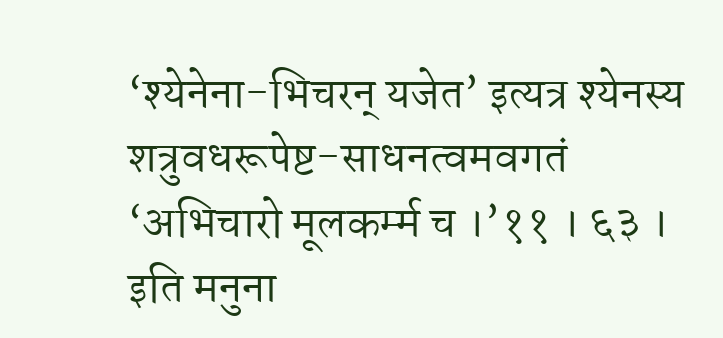‘श्येनेना-भिचरन् यजेत’ इत्यत्र श्येनस्य शत्रुवधरूपेष्ट-साधनत्वमवगतं ‘अभिचारो मूलकर्म्म च ।’११ । ६३ । इति मनुना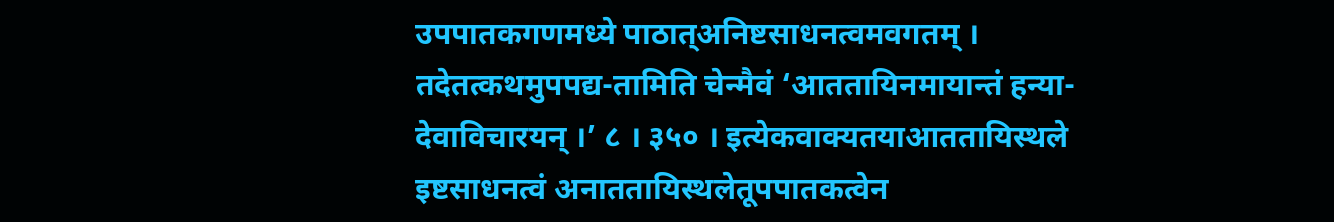उपपातकगणमध्ये पाठात्अनिष्टसाधनत्वमवगतम् । तदेतत्कथमुपपद्य-तामिति चेन्मैवं ‘आततायिनमायान्तं हन्या-देवाविचारयन् ।’ ८ । ३५० । इत्येकवाक्यतयाआततायिस्थले इष्टसाधनत्वं अनाततायिस्थलेतूपपातकत्वेन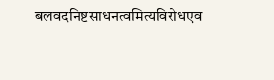बलवदनिष्टसाधनत्वमित्यविरोधएव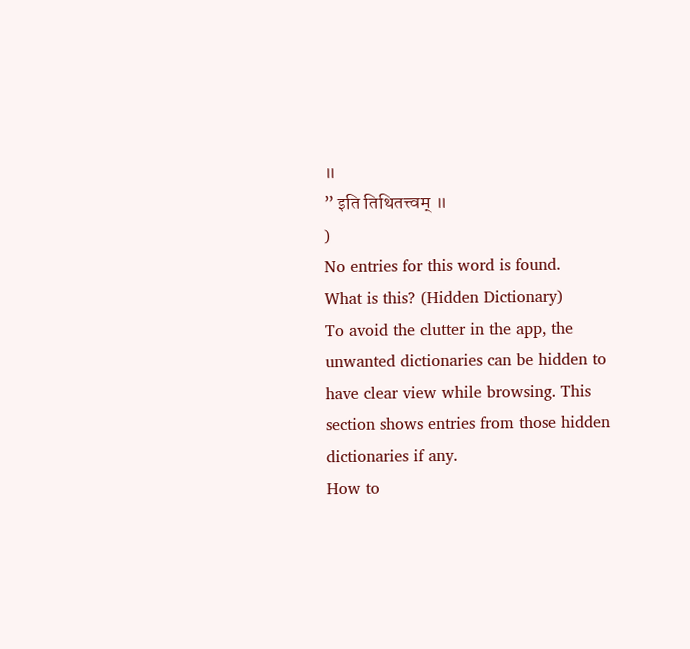॥
” इति तिथितत्त्वम् ॥
)
No entries for this word is found.
What is this? (Hidden Dictionary)
To avoid the clutter in the app, the unwanted dictionaries can be hidden to have clear view while browsing. This section shows entries from those hidden dictionaries if any.
How to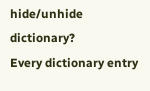hide/unhide dictionary?
Every dictionary entry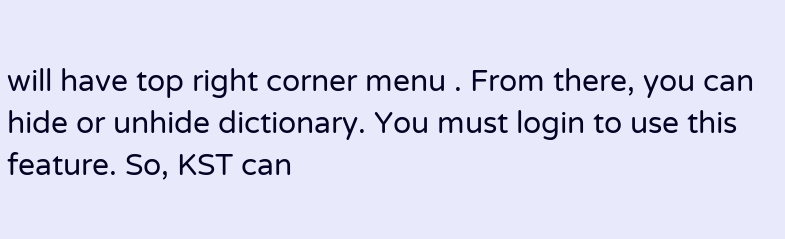will have top right corner menu . From there, you can hide or unhide dictionary. You must login to use this feature. So, KST can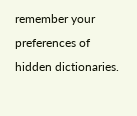remember your preferences of hidden dictionaries.